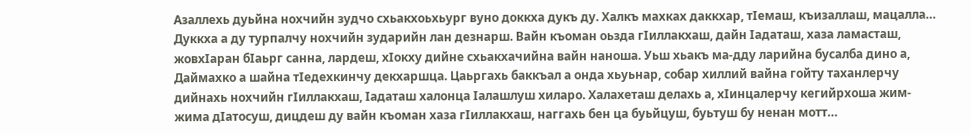Азаллехь дуьйна нохчийн зудчо схьакхоьхьург вуно доккха дукъ ду. Халкъ махках даккхар, тIемаш, къизаллаш, мацалла… Дуккха а ду турпалчу нохчийн зударийн лан дезнарш. Вайн къоман оьзда гIиллакхаш, дайн Iадаташ, хаза ламасташ, жовхIаран бIаьрг санна, лардеш, хIокху дийне схьакхачийна вайн наноша. Уьш хьакъ ма-дду ларийна бусалба дино а, Даймахко а шайна тIедехкинчу декхаршца. Цаьргахь баккъал а онда хьуьнар, собар хиллий вайна гойту таханлерчу дийнахь нохчийн гIиллакхаш, Iадаташ халонца Iалашлуш хиларо. Халахеташ делахь а, хIинцалерчу кегийрхоша жим-жима дIатосуш, дицдеш ду вайн къоман хаза гIиллакхаш, наггахь бен ца буьйцуш, буьтуш бу ненан мотт…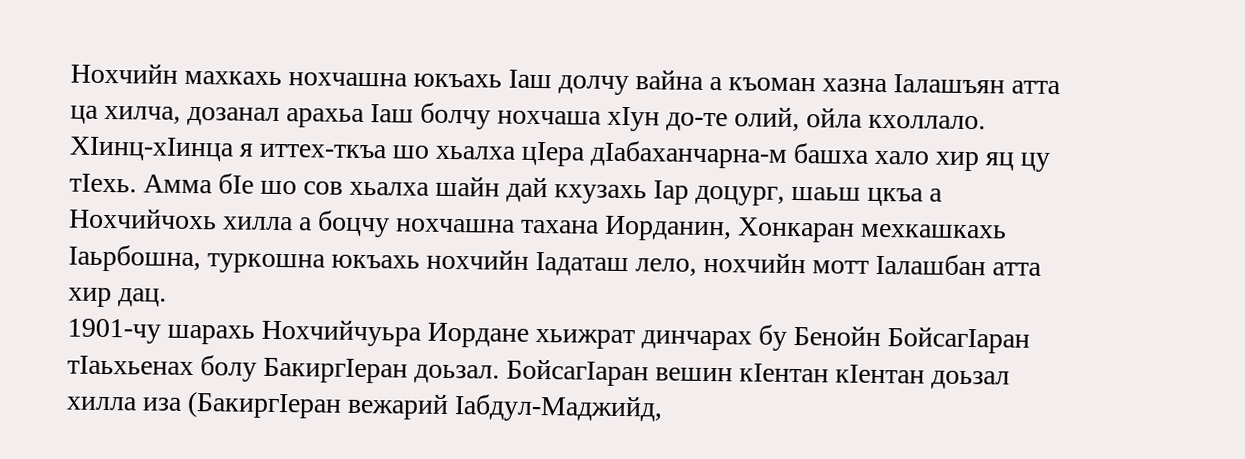Нохчийн махкахь нохчашна юкъахь Iаш долчу вайна а къоман хазна Iалашъян атта ца хилча, дозанал арахьа Iаш болчу нохчаша хIун до-те олий, ойла кхоллало. ХIинц-хIинца я иттех-ткъа шо хьалха цIера дIабаханчарна-м башха хало хир яц цу тIехь. Амма бIе шо сов хьалха шайн дай кхузахь Iар доцург, шаьш цкъа а Нохчийчохь хилла а боцчу нохчашна тахана Иорданин, Хонкаран мехкашкахь Iаьрбошна, туркошна юкъахь нохчийн Iадаташ лело, нохчийн мотт Iалашбан атта хир дац.
1901-чу шарахь Нохчийчуьра Иордане хьижрат динчарах бу Бенойн БойсагIаран тIаьхьенах болу БакиргIеран доьзал. БойсагIаран вешин кIентан кIентан доьзал хилла иза (БакиргIеран вежарий Iабдул-Маджийд,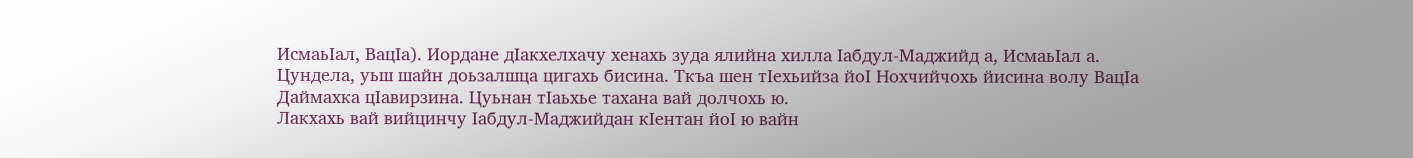ИсмаьIал, ВацIа). Иордане дIакхелхачу хенахь зуда ялийна хилла Iабдул-Маджийд а, ИсмаьIал а. Цундела, уьш шайн доьзалшца цигахь бисина. Ткъа шен тIехьийза йоI Нохчийчохь йисина волу ВацIа Даймахка цIавирзина. Цуьнан тIаьхье тахана вай долчохь ю.
Лакхахь вай вийцинчу Iабдул-Маджийдан кIентан йоI ю вайн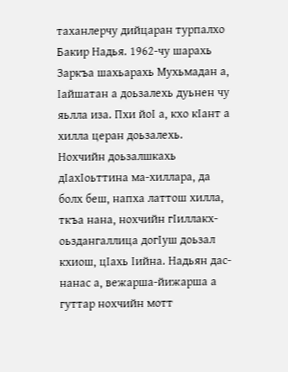таханлерчу дийцаран турпалхо Бакир Надья. 1962-чу шарахь Заркъа шахьарахь Мухьмадан а, Iайшатан а доьзалехь дуьнен чу яьлла иза. Пхи йоI а, кхо кIант а хилла церан доьзалехь. Нохчийн доьзалшкахь дIахIоьттина ма-хиллара, да болх беш, напха латтош хилла, ткъа нана, нохчийн гIиллакх-оьздангаллица догIуш доьзал кхиош, цIахь Iийна. Надьян дас-нанас а, вежарша-йижарша а гуттар нохчийн мотт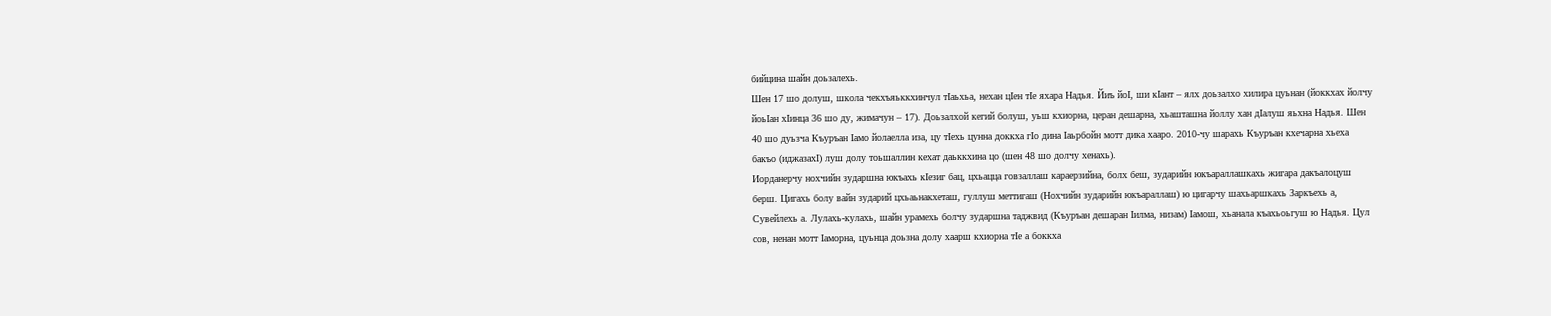бийцина шайн доьзалехь.
Шен 17 шо долуш, школа чекхъяьккхинчул тIаьхьа, нехан цIен тIе яхара Надья. Йиъ йоI, ши кIант – ялх доьзалхо хилира цуьнан (йоккхах йолчу йоьIан хIинца 36 шо ду, жимачун – 17). Доьзалхой кегий болуш, уьш кхиорна, церан дешарна, хьашташна йоллу хан дIалуш яьхна Надья. Шен 40 шо дуьзча Къуръан Iамо йолаелла иза, цу тIехь цунна доккха гIо дина Iаьрбойн мотт дика хааро. 2010-чу шарахь Къуръан кхечарна хьеха бакъо (иджазахI) луш долу тоьшаллин кехат даьккхина цо (шен 48 шо долчу хенахь).
Иорданерчу нохчийн зударшна юкъахь кIезиг бац, цхьацца говзаллаш караерзийна, болх беш, зударийн юкъараллашкахь жигара дакъалоцуш берш. Цигахь болу вайн зударий цхьаьнакхеташ, гуллуш меттигаш (Нохчийн зударийн юкъараллаш) ю цигарчу шахьаршкахь Заркъехь а, Сувейлехь а. Лулахь-кулахь, шайн урамехь болчу зударшна таджвид (Къуръан дешаран Iилма, низам) Iамош, хьанала къахьоьгуш ю Надья. Цул сов, ненан мотт Iаморна, цуьнца доьзна долу хаарш кхиорна тIе а боккха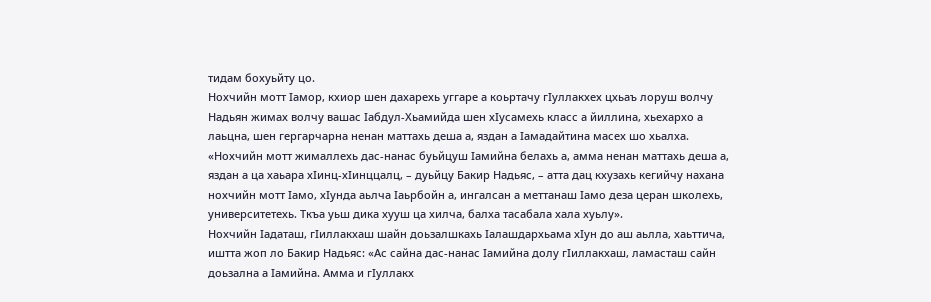тидам бохуьйту цо.
Нохчийн мотт Iамор, кхиор шен дахарехь уггаре а коьртачу гIуллакхех цхьаъ лоруш волчу Надьян жимах волчу вашас Iабдул-Хьамийда шен хIусамехь класс а йиллина, хьехархо а лаьцна, шен гергарчарна ненан маттахь деша а, яздан а Iамадайтина масех шо хьалха. «Нохчийн мотт жималлехь дас-нанас буьйцуш Iамийна белахь а, амма ненан маттахь деша а, яздан а ца хаьара хIинц-хIинццалц, – дуьйцу Бакир Надьяс, – атта дац кхузахь кегийчу нахана нохчийн мотт Iамо, хIунда аьлча Iаьрбойн а, ингалсан а меттанаш Iамо деза церан школехь, университетехь. Ткъа уьш дика хууш ца хилча, балха тасабала хала хуьлу».
Нохчийн Iадаташ, гIиллакхаш шайн доьзалшкахь Iалашдархьама хIун до аш аьлла, хаьттича, иштта жоп ло Бакир Надьяс: «Ас сайна дас-нанас Iамийна долу гIиллакхаш, ламасташ сайн доьзална а Iамийна. Амма и гIуллакх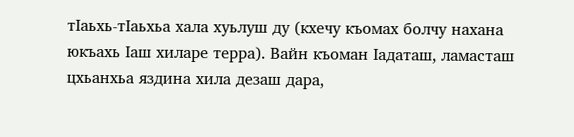тIаьхь-тIаьхьа хала хуьлуш ду (кхечу къомах болчу нахана юкъахь Iаш хиларе терра). Вайн къоман Iадаташ, ламасташ цхьанхьа яздина хила дезаш дара,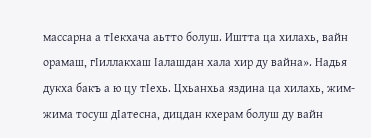массарна а тIекхача аьтто болуш. Иштта ца хилахь, вайн орамаш, гIиллакхаш Iалашдан хала хир ду вайна». Надья дукха бакъ а ю цу тIехь. Цхьанхьа яздина ца хилахь, жим-жима тосуш дIатесна, дицдан кхерам болуш ду вайн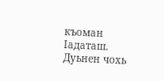къоман Iадаташ. Дуьнен чохь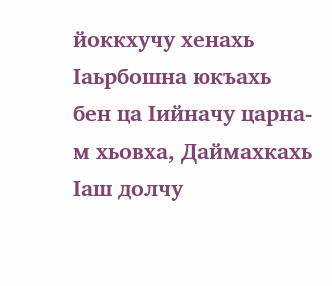йоккхучу хенахь Iаьрбошна юкъахь бен ца Iийначу царна-м хьовха, Даймахкахь Iаш долчу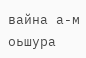вайна а-м оьшура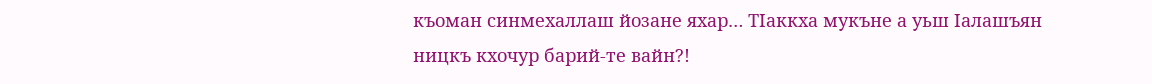къоман синмехаллаш йозане яхар… ТIаккха мукъне а уьш Iалашъян ницкъ кхочур барий-те вайн?!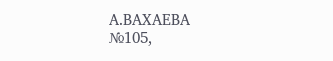А.ВАХАЕВА
№105,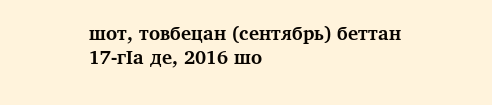шот, товбецан (сентябрь) беттан 17-гIа де, 2016 шо